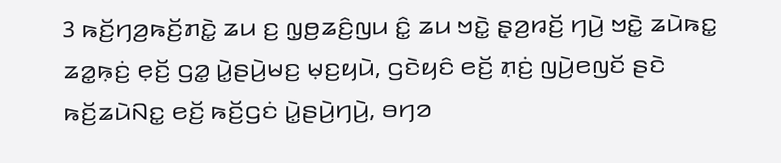3 ꤒꤢꤩ꤬ꤚꤤ꤬ꤒꤢꤩ꤬ꤊꤢꤧ꤭ ꤘꤣ ꤢ꤬ ꤜ꤫ꤥ꤬ꤘꤢꤨ꤬ꤜꤣ ꤢꤨ꤭ ꤘꤣ ꤠꤢꤧ꤭ ꤔ꤫ꤤ꤬ꤙꤢꤩ꤬ ꤚꤣꤧ꤬ ꤠꤢꤧ꤭ ꤘꤣꤧꤒꤢ꤭ ꤘꤤ꤭ꤒ꤫ꤢꤦ꤬ ꤕ꤫ꤢꤩ꤬ ꤞꤤ꤭ ꤣꤧ꤭ꤔꤣꤧ꤬ꤗꤢ꤬ ꤗ꤫ꤢ꤬ꤟꤣꤧ, ꤞꤢꤧꤟꤢꤨ ꤕꤢꤩ꤬ ꤊ꤫ꤢꤦ꤬ ꤜꤣꤧ꤬ꤕꤜꤢꤩ ꤔꤢꤧ ꤒꤢꤩ꤬ꤘꤣꤧꤡꤢ꤭ ꤕꤢꤩ꤬ ꤒꤢꤩ꤬ꤞꤢꤦ ꤣꤧ꤭ꤔꤣꤧ꤬ꤚꤣꤧ꤬, ꤋꤚꤤ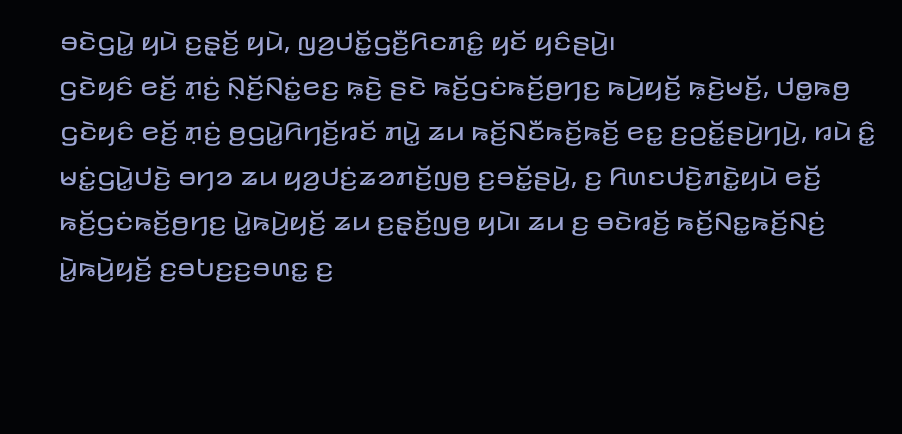ꤋꤢꤧꤞꤣꤧ꤭ ꤟꤣꤧ ꤢ꤬ꤔ꤫ꤢꤩ꤬ ꤟꤣꤧ, ꤜꤤ꤬ꤓꤢꤩ꤭ꤞꤢꤪ꤬ꤖꤢꤊꤢꤨ꤭ ꤟꤢꤩ ꤟꤢꤨꤔꤣꤧ꤬꤯
ꤞꤢꤧꤟꤢꤨ ꤕꤢꤩ꤬ ꤊ꤫ꤢꤦ꤬ ꤡ꤫ꤢꤩ꤬ꤡꤢꤦ꤭ꤕꤢ꤬ ꤒ꤫ꤢꤧ꤬ ꤔꤢꤧ ꤒꤢꤩ꤬ꤞꤢꤦꤒꤢꤩ꤬ꤥ꤬ꤚꤢ꤬ ꤒꤣꤧ꤬ꤟꤢꤩ꤬ ꤒ꤫ꤢꤧ꤬ꤗꤢꤩ꤬, ꤓꤥ꤭ꤒꤥ꤬ ꤞꤢꤧꤟꤢꤨ ꤕꤢꤩ꤬ ꤊ꤫ꤢꤦ꤬ ꤥ꤬ꤞꤣꤧ꤭ꤖꤚꤢꤩ꤬ꤙꤢꤩ ꤊꤣꤧ꤭ ꤘꤣ ꤒꤢꤩ꤬ꤡꤢꤪꤒꤢꤩ꤬ꤒꤢꤩ꤬ ꤕꤢ꤭ ꤢ꤬ꤑꤢꤩ꤭ꤔꤣꤧ꤬ꤚꤣꤧ꤬, ꤙꤣꤧ ꤢꤨ꤭ ꤗꤢꤦ꤭ꤞꤣꤧ꤭ꤓꤢꤧ꤬ ꤋꤚꤤ ꤘꤣ ꤟꤤ꤬ꤓꤢꤦ꤬ꤘꤤꤊꤢꤩ꤬ꤜꤥ꤬ ꤢ꤬ꤋꤢꤩ꤭ꤔꤣꤧ꤬, ꤢ꤬ ꤖꤛꤢꤓꤢꤧ꤬ꤊꤢꤧ꤭ꤟꤣꤧ ꤕꤢꤩ꤬ ꤒꤢꤩ꤬ꤞꤢꤦꤒꤢꤩ꤬ꤥ꤬ꤚꤢ꤬ ꤣꤧ꤭ꤒꤣꤧ꤬ꤟꤢꤩ꤬ ꤘꤣ ꤢ꤬ꤔ꤫ꤢꤩ꤬ꤜꤥ꤬ ꤟꤣꤧ꤯ ꤘꤣ ꤢ꤬ ꤋꤢꤧꤙꤢꤩ꤬ ꤒꤢꤩ꤬ꤡꤢ꤭ꤒꤢꤩ꤬ꤡꤢꤦ꤬ ꤣꤧ꤭ꤒꤣꤧ꤬ꤟꤢꤩ꤬ ꤢ꤬ꤋꤝꤢ꤬ꤢ꤬ꤋꤛꤢ꤭ ꤢ꤬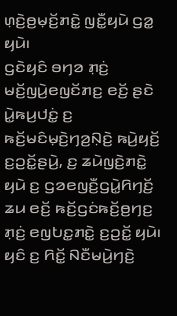ꤛ꤫ꤢꤧ꤬ꤥ꤬ꤗ꤫ꤢꤩ꤬ꤊꤢꤧ꤭ ꤜꤢꤪ꤭ꤟꤣꤧ ꤞꤤ꤭ ꤟꤣꤧ꤯
ꤞꤢꤧꤟꤢꤨ ꤋꤚꤤ ꤊ꤫ꤢꤦ꤬ ꤗꤢꤩ꤬ꤜꤣꤧ꤬ꤕꤜꤢꤩꤊꤢ꤬ ꤕꤢꤩ꤬ ꤔꤢꤧ ꤣꤧ꤭ꤒꤣ꤬ꤓꤢꤦ꤭ ꤢ꤬ ꤒꤢꤩ꤬ꤗꤢꤨꤗ꤫ꤢꤧ꤬ꤚꤤ꤬ꤡ꤫ꤢꤧ꤬ ꤒꤣꤧ꤬ꤟꤢꤩ꤬ ꤢ꤬ꤑꤢꤩ꤭ꤔꤣꤧ꤬, ꤢ꤬ ꤘꤣꤧꤜꤢꤧ꤬ꤊꤢꤧ꤭ ꤟꤣꤧ ꤢ꤬ ꤞꤤꤕꤜꤢꤪ꤬ꤞꤣꤧ꤭ꤖꤚꤢꤩ꤬ ꤘꤣ ꤕꤢꤩ꤬ ꤒꤢꤩ꤬ꤞꤢꤦꤒꤢꤩ꤬ꤥ꤬ꤚꤢ꤬ ꤊ꤫ꤢꤦ꤬ ꤕꤜꤝꤢ꤭ꤊꤢꤧ꤭ ꤢ꤬ꤑꤢꤩ꤭ ꤟꤣꤧ꤯ ꤟꤢꤨ ꤢ꤬ ꤖꤢꤩ꤭ ꤡꤢꤪꤗꤣꤧ꤬ꤚꤢꤧ꤬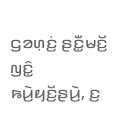ꤞꤤꤛ꤫ꤢꤦ꤬ ꤔꤢꤪ꤭ꤗꤢꤩ꤬ ꤜꤢꤨ꤭ ꤒꤣꤧ꤬ꤟꤢꤩ꤬ꤔꤣꤧ꤬, ꤢ꤬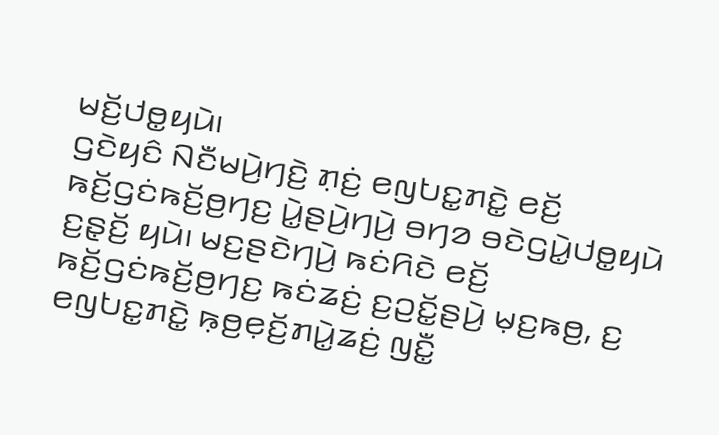ꤗꤢꤩ꤬ꤓꤥ꤭ꤟꤣꤧ꤯
ꤞꤢꤧꤟꤢꤨ ꤡꤢꤪꤗꤣꤧ꤬ꤚꤢꤧ꤬ ꤊ꤫ꤢꤦ꤬ ꤕꤜꤝꤢ꤭ꤊꤢꤧ꤭ ꤕꤢꤩ꤬ ꤒꤢꤩ꤬ꤞꤢꤦꤒꤢꤩ꤬ꤥ꤬ꤚꤢ꤬ ꤣꤧ꤭ꤔꤣꤧ꤬ꤚꤣꤧ꤬ ꤋꤚꤤ ꤋꤢꤧꤞꤣꤧ꤭ꤓꤥ꤭ꤟꤣꤧ ꤢ꤬ꤔ꤫ꤢꤩ꤬ ꤟꤣꤧ꤯ ꤗꤢ꤬ꤔꤢꤧꤚꤣꤧ꤬ ꤒꤢꤦꤖꤢꤧ ꤕꤢꤩ꤬ ꤒꤢꤩ꤬ꤞꤢꤦꤒꤢꤩ꤬ꤥ꤬ꤚꤢ꤬ ꤒꤢꤦꤘꤢꤦ꤬ ꤢ꤬ꤑꤢꤩ꤭ꤔꤣꤧ꤬ ꤗ꤫ꤢ꤬ꤒꤥ꤬, ꤢ꤬ ꤕꤜꤝꤢ꤭ꤊꤢꤧ꤭ ꤒ꤫ꤥ꤬ꤕ꤫ꤢꤩ꤬ꤊꤣꤧ꤭ꤘꤢꤦ꤬ ꤜꤢꤪ꤭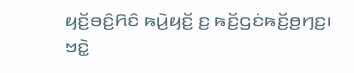ꤟꤢꤩ꤬ꤋꤢꤨ꤬ꤖꤢꤨ ꤒꤣꤧ꤬ꤟꤢꤩ꤬ ꤢ꤬ ꤒꤢꤩ꤬ꤞꤢꤦꤒꤢꤩ꤬ꤥ꤬ꤚꤢ꤬꤯
ꤠꤢꤧ꤭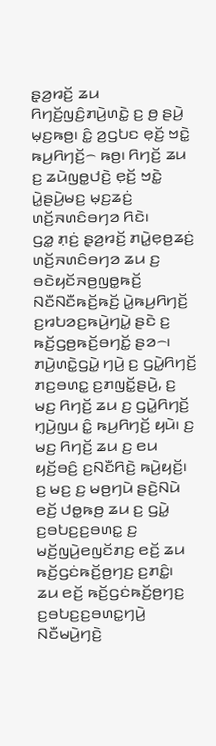ꤔ꤫ꤤ꤬ꤙꤢꤩ꤬ ꤘꤣ ꤖꤚꤢꤩ꤬ꤜꤢꤨ꤬ꤊꤣꤧ꤬ꤛꤢꤧ꤭ ꤢ꤬ ꤥ꤬ ꤔꤣꤧ꤬ ꤗ꤫ꤢ꤬ꤒꤥ꤬꤯ ꤢꤨ꤭ ꤤ꤬ꤞꤝꤢ ꤕ꤫ꤢꤩ꤬ ꤠꤢꤧ꤭ ꤒꤣ꤬ꤖꤚꤢꤩ꤬꤮ ꤒꤥ꤬꤯ ꤖꤚꤢꤩ꤬ ꤘꤣ ꤢ꤬ ꤘꤣꤧꤜꤥ꤭ꤓꤢꤧ꤬ ꤕ꤫ꤢꤩ꤬ ꤠꤢꤧ꤭ ꤣꤧ꤭ꤔꤣꤧ꤬ꤗꤢ꤬ ꤗ꤫ꤢ꤬ꤘꤢꤦ꤬ ꤛꤢꤩ꤬ꤏꤛꤢꤨꤋꤚꤤ ꤖꤢꤧ꤯
ꤞꤤ꤭ ꤊ꤫ꤢꤦ꤬ ꤔ꤫ꤤ꤬ꤙꤢꤩ꤬ ꤊꤣꤧ꤭ꤕ꤫ꤥ꤬ꤘꤢꤦ꤬ ꤛꤢꤩ꤬ꤏꤛꤢꤨꤋꤚꤤ ꤘꤣ ꤢ꤬ ꤋꤢꤧꤟꤢꤩꤏꤥ꤬ꤜꤥ꤭ꤒꤢꤩ꤬ ꤡꤢꤪꤡꤢꤪꤒꤢꤩ꤬ꤒꤢꤩ꤬ ꤣꤧ꤭ꤒꤣ꤬ꤖꤚꤢꤩ꤬ ꤢ꤬ꤙꤝꤤꤢ꤬ꤒꤣꤧ꤬ꤚꤣꤧ꤭ ꤔꤢꤧ ꤢ꤬ ꤒꤢꤩ꤬ꤞꤥ꤬ꤒꤢꤩ꤬ꤋꤚꤢꤩ꤭ ꤔꤤ꤮꤯ ꤊꤣꤧ꤬ꤛꤢꤧ꤭ꤞꤣꤧ꤭ ꤚꤣꤧ꤬ ꤢ꤬ ꤞꤣꤧ꤭ꤖꤚꤢꤩ꤬ ꤊꤢ꤬ꤋꤛꤢ꤭ ꤢ꤬ꤊꤜꤢꤩ꤭ꤔꤣꤧ꤬, ꤢ꤬ ꤗꤢ꤬ ꤖꤚꤢꤩ꤬ ꤘꤣ ꤢ꤬ ꤞꤣꤧ꤭ꤖꤚꤢꤩ꤬ ꤚ꤫ꤣꤧ꤬ꤜꤣ ꤢꤨ꤭ ꤒꤣ꤬ꤖꤚꤢꤩ꤬ ꤟꤣꤧ꤯ ꤢ꤬ ꤗꤢ꤬ ꤖꤚꤢꤩ꤬ ꤘꤣ ꤢ꤬ ꤕꤣ ꤟꤢꤩ꤬ꤋꤢꤨ꤬ ꤢ꤬ꤡꤢꤪꤖꤢꤧ꤬ ꤒꤣꤧ꤬ꤟꤢꤩ꤬꤯ ꤢ꤬ ꤗꤢ꤬ ꤢ꤬ ꤗꤥ꤬ꤚꤣꤧ ꤔꤢꤧ꤬ꤡꤣꤧ ꤕꤢꤩ꤬ ꤓꤥ꤭ꤒꤥ꤬ ꤘꤣ ꤢ꤬ ꤞꤣꤧ꤭ ꤢ꤬ꤋꤝꤢ꤬ꤢ꤬ꤋꤛꤢ꤭ ꤢ꤬ ꤗꤢꤩ꤬ꤜꤣꤧ꤬ꤕꤜꤢꤩꤊꤢ꤬ ꤕꤢꤩ꤬ ꤘꤣ ꤒꤢꤩ꤬ꤞꤢꤦꤒꤢꤩ꤬ꤥ꤬ꤚꤢ꤬ ꤢ꤬ꤊꤢꤨ꤭꤯
ꤘꤣ ꤕꤢꤩ꤬ ꤒꤢꤩ꤬ꤞꤢꤦꤒꤢꤩ꤬ꤥ꤬ꤚꤢ꤬ ꤢ꤬ꤋꤝꤢ꤬ꤢ꤬ꤋꤛꤢ꤭ꤚꤣꤧ꤬ ꤡꤢꤪꤗꤣꤧ꤬ꤚꤢꤧ꤬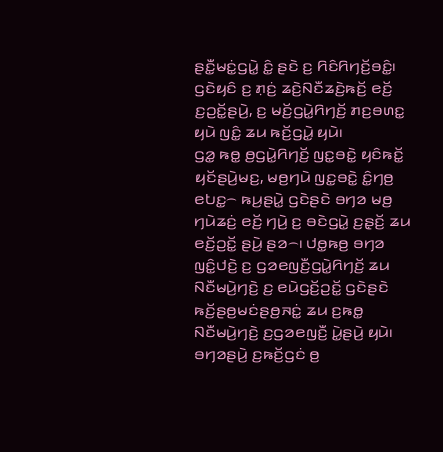ꤔꤢꤪ꤭ꤗꤢꤦ꤭ꤞꤣꤧ꤭ ꤢꤨ꤭ ꤔꤢꤧ ꤢ꤬ ꤖꤢꤨꤖꤚꤢꤩ꤬ꤋꤢꤨ꤭꤯ ꤞꤢꤧꤟꤢꤨ ꤢ꤬ ꤊ꤫ꤢꤦ꤬ ꤘꤢꤧ꤬ꤡꤢꤪꤘꤢꤧ꤬ꤒꤢꤩ꤬ ꤕꤢꤩ꤬ ꤢ꤬ꤑꤢꤩ꤭ꤔꤣꤧ꤬, ꤢ꤬ ꤗꤢꤩ꤬ꤞꤣꤧ꤭ꤖꤚꤢꤩ꤬ ꤊꤢ꤬ꤋꤛꤢ꤭ ꤟꤣꤧ ꤜꤢꤨ꤭ ꤘꤣ ꤒꤢꤩ꤬ꤞꤣꤧ꤭ ꤟꤣꤧ꤯
ꤞꤤ꤭ ꤒꤥ꤭ ꤥ꤬ꤞꤣꤧ꤭ꤖꤚꤢꤩ꤬ ꤜꤢ꤭ꤋꤢꤧ꤭ ꤟꤢꤨꤒꤢꤩ꤭ ꤟꤢꤩꤔꤣꤧ꤬ꤗꤢ꤬, ꤗꤥ꤬ꤚꤣꤧ ꤜꤢ꤭ꤋꤢꤧ꤭ ꤢꤨ꤭ꤚꤥ꤬ ꤕꤝꤢ꤭꤮ ꤒꤣ꤬ꤔꤣꤧ꤭ ꤞꤢꤧꤔꤢꤧ ꤋꤚꤤ ꤗꤥ꤬ ꤚꤣꤧꤘꤢꤦ꤬ ꤕꤢꤩ꤬ ꤚꤣꤧ꤬ ꤢ꤬ ꤋꤢꤧꤞꤣꤧ꤭ ꤢ꤬ꤔ꤫ꤢꤩ꤬ ꤘꤣ ꤕꤢꤩ꤬ꤑꤢꤩ꤭ ꤔꤣꤧ꤬ ꤔꤤ꤮꤯ ꤓꤥ꤭ꤒꤥ꤬ ꤋꤚꤤ ꤜꤢꤨ꤭ꤓꤢꤧ꤬ ꤢ꤬ ꤞꤤꤕꤜꤢꤪ꤬ꤞꤣꤧ꤭ꤖꤚꤢꤩ꤬ ꤘꤣ ꤡꤢꤪꤗꤣꤧ꤬ꤚꤢꤧ꤬ ꤢ꤬ ꤕꤣꤧꤞꤢꤩ꤬ꤑꤢꤩ꤭ ꤞꤢꤧꤔꤢꤧ ꤒꤢꤩ꤬ꤔꤥ꤬ꤗꤢꤦꤔꤥ꤬ꤏꤢꤦ꤭ ꤘꤣ ꤢ꤬ꤒꤥ꤭ ꤡꤢꤪꤗꤣꤧ꤬ꤚꤢꤧ꤬ ꤢ꤬ꤞꤤꤕꤜꤢꤪ꤬ ꤣꤧ꤭ꤔꤣꤧ꤬ ꤟꤣꤧ꤯
ꤋꤚꤤꤔꤣꤧ꤬ ꤢ꤬ꤒꤢꤩ꤬ꤞꤢꤦ ꤥ꤬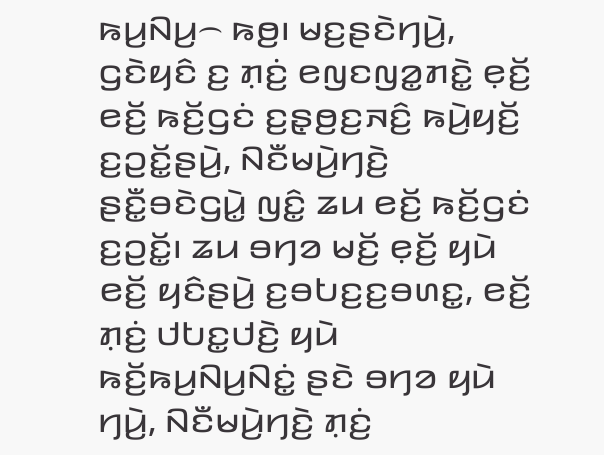ꤒꤣ꤬ꤡꤣ꤬꤮ ꤒꤥ꤬꤯ ꤗꤢ꤬ꤔꤢꤧꤚꤣꤧ꤬, ꤞꤢꤧꤟꤢꤨ ꤢ꤬ ꤊ꤫ꤢꤦ꤬ ꤕꤜꤢꤜꤤ꤭ꤊꤢꤧ꤭ ꤕ꤫ꤢꤩ꤬ ꤕꤢꤩ꤬ ꤒꤢꤩ꤬ꤞꤢꤦ ꤢ꤬ꤔ꤫ꤥ꤬ꤢ꤬ꤏꤢꤨ꤬ ꤒꤣꤧ꤬ꤟꤢꤩ꤬ ꤢ꤬ꤑꤢꤩ꤭ꤔꤣꤧ꤬, ꤡꤢꤪꤗꤣꤧ꤬ꤚꤢꤧ꤬ ꤔꤢꤪ꤭ꤋꤢꤧꤞꤣꤧ꤭ ꤜꤢꤨ꤭ ꤘꤣ ꤕꤢꤩ꤬ ꤒꤢꤩ꤬ꤞꤢꤦ ꤢ꤬ꤑꤢꤩ꤭꤯ ꤘꤣ ꤋꤚꤤ ꤗꤢꤩ꤬ ꤕ꤫ꤢꤩ꤬ ꤟꤣꤧ ꤕꤢꤩ꤬ ꤟꤢꤨꤔꤣꤧ꤬ ꤢ꤬ꤋꤝꤢ꤬ꤢ꤬ꤋꤛꤢ꤭, ꤕꤢꤩ꤬ ꤊ꤫ꤢꤦ꤬ ꤓꤝꤢ꤭ꤓꤢꤧ꤬ ꤟꤣꤧ ꤒꤢꤩ꤬ꤒꤣ꤬ꤡꤣ꤬ꤡꤢꤦ꤭ ꤔꤢꤧ ꤋꤚꤤ ꤟꤣꤧ ꤚꤣꤧ꤬, ꤡꤢꤪꤗꤣꤧ꤬ꤚꤢꤧ꤬ ꤊ꤫ꤢꤦ꤬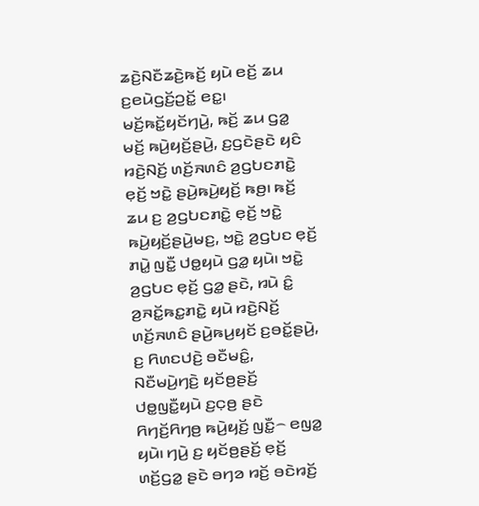ꤘꤢꤧ꤬ꤡꤢꤪꤘꤢꤧ꤬ꤒꤢꤩ꤬ ꤟꤣꤧ ꤕꤢꤩ꤬ ꤘꤣ ꤢ꤬ꤕꤣꤧꤞꤢꤩ꤬ꤑꤢꤩ꤭ ꤕꤢ꤭꤯
ꤗꤢꤩ꤬ꤒꤢꤩ꤭ꤟꤢꤩꤚꤣꤧ꤬, ꤒꤢꤩ꤬ ꤘꤣ ꤞꤤ꤭ ꤗꤢꤩ꤬ ꤒꤣꤧ꤬ꤟꤢꤩ꤬ꤔꤣꤧ꤬, ꤢ꤬ꤞꤢꤧꤔꤢꤧ ꤟꤢꤨ ꤙꤢꤧ꤬ꤡꤢꤩ꤬ ꤛꤢꤩ꤬ꤏꤛꤢꤨ ꤤ꤬ꤞꤝꤢꤊꤢꤧ꤭ ꤕ꤫ꤢꤩ꤬ ꤠꤢꤧ꤭ ꤔꤣꤧ꤬ꤒꤣꤧ꤬ꤟꤢꤩ꤬ ꤒꤥ꤬꤯ ꤒꤢꤩ꤬ ꤘꤣ ꤢ꤬ ꤤ꤬ꤞꤝꤢꤊꤢꤧ꤭ ꤕ꤫ꤢꤩ꤬ ꤠꤢꤧ꤭ ꤒꤣꤧ꤬ꤟꤢꤩ꤬ꤔꤣꤧ꤬ꤗꤢ꤬, ꤠꤢꤧ꤭ ꤤ꤬ꤞꤝꤢ ꤕ꤫ꤢꤩ꤬ ꤊꤣꤧ꤭ ꤜꤢꤪ꤭ ꤓꤥ꤭ꤟꤣꤧ ꤞꤤ꤭ ꤟꤣꤧ꤯ ꤠꤢꤧ꤭ ꤤ꤬ꤞꤝꤢ ꤕ꤫ꤢꤩ꤬ ꤞꤤ꤭ ꤔꤢꤧ, ꤙꤣꤧ ꤢꤨ꤭ ꤤ꤬ꤏꤢꤩ꤭ꤒꤢ꤭ꤊꤢꤧ꤭ ꤟꤣꤧ ꤙꤢꤧ꤬ꤡꤢꤩ꤬ ꤛꤢꤩ꤬ꤏꤛꤢꤨ ꤔꤣꤧ꤬ꤒꤣ꤬ꤟꤢꤩ ꤢ꤬ꤋꤢꤩ꤭ꤔꤣꤧ꤬, ꤢ꤬ ꤖꤛꤢꤓꤢꤧ꤬ ꤋꤢꤪꤗꤢꤨ꤭,
ꤡꤢꤪꤗꤣꤧ꤬ꤚꤢꤧ꤬ ꤟꤢꤩꤥ꤬ꤔꤢꤩ꤬ ꤓꤥ꤭ꤜꤢꤪ꤭ꤟꤣꤧ ꤢ꤬ꤍ꤫ꤥ꤬ ꤔꤢꤧ ꤖꤚꤢꤩ꤬ꤖꤚꤥ꤬ ꤒꤣꤧ꤬ꤟꤢꤩ꤬ ꤜꤢꤪ꤭꤮ ꤕꤜꤤ꤭ ꤟꤣꤧ꤯ ꤚꤣꤧ꤬ ꤢ꤬ ꤟꤢꤩꤥ꤬ꤔꤢꤩ꤬ ꤕ꤫ꤢꤩ꤬ ꤛꤢꤩ꤬ꤞꤤ꤭ ꤔꤢꤧ ꤋꤚꤤ ꤙꤢꤩ꤬ ꤋꤢꤧꤙꤢꤩ꤬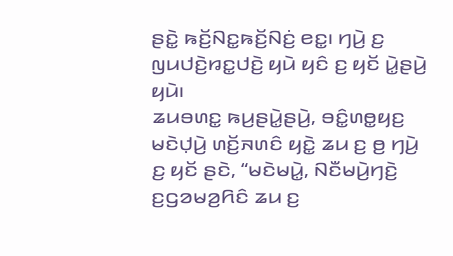ꤔꤢꤧ꤭ ꤒꤢꤩ꤬ꤡꤢ꤭ꤒꤢꤩ꤬ꤡꤢꤦ꤬ ꤕꤢ꤭꤯ ꤚꤣꤧ꤬ ꤢ꤬ ꤜꤣꤓꤢꤧ꤬ꤙꤢ꤭ꤓꤢꤧ꤬ ꤟꤣꤧ ꤟꤢꤨ ꤢ꤬ ꤟꤢꤩ ꤣꤧ꤭ꤔꤣꤧ꤬ ꤟꤣꤧ꤯
ꤘꤣꤋꤛꤢ꤭ ꤒꤣ꤬ꤔꤣꤧ꤭ꤔꤣꤧ꤬, ꤋꤢꤨ꤭ꤛꤥ꤭ꤟꤢ꤬ ꤗꤢꤧꤓ꤫ꤣꤧ꤬ ꤛꤢꤩ꤬ꤏꤛꤢꤨ ꤟꤢꤧ꤭ ꤘꤣ ꤢ꤬ ꤥ꤬ ꤚꤣꤧ꤬ ꤢ꤬ ꤟꤢꤩ ꤔꤢꤧ, “ꤗꤢꤧꤗꤣꤧ꤭, ꤡꤢꤪꤗꤣꤧ꤬ꤚꤢꤧ꤬ ꤢ꤬ꤞꤤꤗꤤ꤬ꤖꤢꤨ ꤘꤣ ꤢ꤬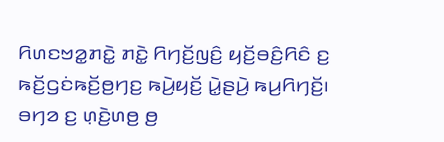ꤖꤛꤢꤠꤤ꤭ꤊꤢꤧ꤭ ꤊꤢꤧ꤭ ꤖꤚꤢꤩ꤬ꤜꤢꤨ꤬ ꤟꤢꤩ꤬ꤋꤢꤨ꤬ꤖꤢꤨ ꤢ꤬ ꤒꤢꤩ꤬ꤞꤢꤦꤒꤢꤩ꤬ꤥ꤬ꤚꤢ꤬ ꤒꤣꤧ꤬ꤟꤢꤩ꤬ ꤣꤧ꤭ꤔꤣꤧ꤬ ꤒꤣ꤬ꤖꤚꤢꤩ꤬꤯
ꤋꤚꤤ ꤢ꤬ ꤛ꤫ꤢꤧ꤬ꤛꤥ꤬ ꤥ꤬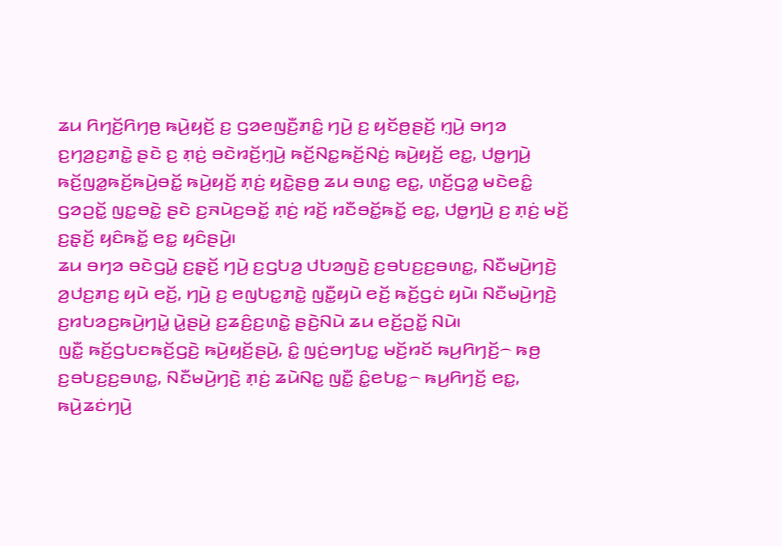ꤘꤣ ꤖꤚꤢꤩ꤬ꤖꤚꤥ꤬ ꤒꤣꤧ꤬ꤟꤢꤩ꤬ ꤢ꤬ ꤞꤤꤕꤜꤢꤪ꤬ꤊꤢꤨ꤭ ꤚꤣꤧ꤬ ꤢ꤬ ꤟꤢꤩꤥ꤬ꤔꤢꤩ꤬ ꤚ꤫ꤣꤧ꤬ ꤋꤚꤤ ꤢ꤬ꤚꤤ꤬ꤢ꤬ꤊꤢꤧ꤭ ꤔꤢꤧ ꤢ꤬ ꤊ꤫ꤢꤦ꤬ ꤋꤢꤧꤙꤢꤩ꤬ꤚ꤫ꤣꤧ꤬ ꤒꤢꤩ꤬ꤡꤢ꤭ꤒꤢꤩ꤬ꤡꤢꤦ꤬ ꤒꤣꤧ꤬ꤟꤢꤩ꤬ ꤕꤢ꤭, ꤓꤥ꤭ꤚꤣꤧ꤬ ꤒꤢꤩ꤬ꤜꤤ꤭ꤒꤢꤩ꤬ꤒꤣꤧ꤬ꤋꤢꤩ꤭ ꤒꤣꤧ꤬ꤟꤢꤩ꤬ ꤊ꤫ꤢꤦ꤬ ꤟꤢꤧ꤭ꤔꤥ꤬ ꤘꤣ ꤋꤛꤢ꤭ ꤕꤢ꤭, ꤛꤢꤩ꤬ꤞꤤ꤭ ꤗꤢꤧꤕꤢꤨ꤭ ꤞꤤꤑꤢꤩ꤭ ꤜꤢ꤭ꤋꤢꤧ꤭ ꤔꤢꤧ ꤢ꤬ꤏꤣꤧꤢ꤬ꤋꤢꤩ꤭ ꤊ꤫ꤢꤦ꤬ ꤙꤢꤩ꤬ ꤙꤢꤪꤋꤢꤩ꤭ꤒꤢꤩ꤭ ꤕꤢ꤭, ꤓꤥ꤭ꤚꤣꤧ꤬ ꤢ꤬ ꤊ꤫ꤢꤦ꤬ ꤗꤢꤩ꤬ ꤢ꤬ꤔ꤫ꤢꤩ꤬ ꤟꤢꤨꤒꤢꤩ꤭ ꤕꤢ꤭ ꤟꤢꤨꤔꤣꤧ꤬꤯
ꤘꤣ ꤋꤚꤤ ꤋꤢꤧꤞꤣꤧ꤭ ꤢ꤬ꤔ꤫ꤢꤩ꤬ ꤚꤣꤧ꤬ ꤢ꤬ꤞꤝꤤ꤬ ꤓꤝꤤꤜꤢꤧ꤬ ꤢ꤬ꤋꤝꤢ꤬ꤢ꤬ꤋꤛꤢ꤭, ꤡꤢꤪꤗꤣꤧ꤬ꤚꤢꤧ꤬ ꤤ꤬ꤓꤢ꤬ꤊꤢ꤬ ꤟꤣꤧ ꤕꤢꤩ꤬, ꤚꤣꤧ꤬ ꤢ꤬ ꤕꤜꤝꤢ꤭ꤊꤢꤧ꤭ ꤜꤢꤪ꤭ꤟꤣꤧ ꤕꤢꤩ꤬ ꤒꤢꤩ꤬ꤞꤢꤦ ꤟꤣꤧ꤯ ꤡꤢꤪꤗꤣꤧ꤬ꤚꤢꤧ꤬ ꤢ꤬ꤙꤝꤤꤢ꤬ꤒꤣꤧ꤬ꤚꤣꤧ꤭ ꤣꤧ꤭ꤔꤣꤧ꤬ ꤢ꤬ꤘꤢꤨ꤬ꤢ꤬ꤛꤢꤧ꤭ ꤔꤢꤧ꤬ꤡꤣꤧ ꤘꤣ ꤕꤢꤩ꤬ꤑꤢꤩ꤭ ꤡꤣꤧ꤯
ꤜꤢꤪ꤭ ꤒꤢꤩ꤬ꤞꤝꤢꤒꤢꤩ꤬ꤞꤢꤧ꤬ ꤒꤣꤧ꤬ꤟꤢꤩ꤬ꤔꤣꤧ꤬, ꤢꤨ꤭ ꤜꤢꤦ꤬ꤋꤚꤝꤢ꤭ ꤗꤢꤩ꤬ꤙꤢꤩ ꤒꤣ꤬ꤖꤚꤢꤩ꤬꤮ ꤒꤥ꤬ ꤢ꤬ꤋꤝꤢ꤬ꤢ꤬ꤋꤛꤢ꤭, ꤡꤢꤪꤗꤣꤧ꤬ꤚꤢꤧ꤬ ꤊ꤫ꤢꤦ꤬ ꤘꤣꤧꤡꤢ꤭ ꤜꤢꤪ꤭ ꤢꤨ꤭ꤕꤝꤢ꤭꤮ ꤒꤣ꤬ꤖꤚꤢꤩ꤬ ꤕꤢ꤭, ꤒꤣꤧ꤬ꤘꤢꤦꤚꤣꤧ꤬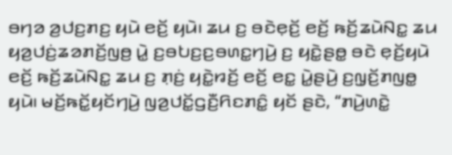ꤋꤚꤤ ꤤ꤬ꤓꤢ꤬ꤊꤢ꤬ ꤟꤣꤧ ꤕꤢꤩ꤬ ꤟꤣꤧ꤯ ꤘꤣ ꤢ꤬ ꤋꤢꤧꤕ꤫ꤢꤩ꤬ ꤕꤢꤩ꤬ ꤒꤢꤩ꤬ꤘꤣꤧꤡꤢ꤭ ꤘꤣ ꤟꤤ꤬ꤓꤢꤦ꤬ꤘꤤꤊꤢꤩ꤬ꤜꤥ꤬ ꤣꤧ꤭ ꤢ꤬ꤋꤝꤢ꤬ꤢ꤬ꤋꤛꤢ꤭ꤚꤣꤧ꤬ ꤢ꤬ ꤟꤢꤧ꤭ꤔꤥ꤭ ꤋꤢꤧ ꤕ꤫ꤢꤩ꤬ꤟꤣꤧ ꤕꤢꤩ꤬ ꤒꤢꤩ꤬ꤘꤣꤧꤡꤢ꤭ ꤘꤣ ꤢ꤬ ꤊ꤫ꤢꤦ꤬ ꤟꤢꤧ꤭ꤙꤢꤩ꤬ ꤕꤢꤩ꤬ ꤕꤢ꤭ ꤣꤧ꤭ꤔꤣꤧ꤬ ꤢ꤬ꤜ꤫ꤢꤩ꤬ꤊꤜꤥ꤭ ꤟꤣꤧ꤯ ꤗꤢꤩ꤬ꤒꤢꤩ꤭ꤟꤢꤩꤚꤣꤧ꤬ ꤜꤤ꤬ꤓꤢꤩ꤭ꤞꤢꤪ꤬ꤖꤢꤊꤢꤨ꤭ ꤟꤢꤩ ꤔꤢꤧ, “ꤊꤣꤧ꤬ꤛꤢꤧ꤭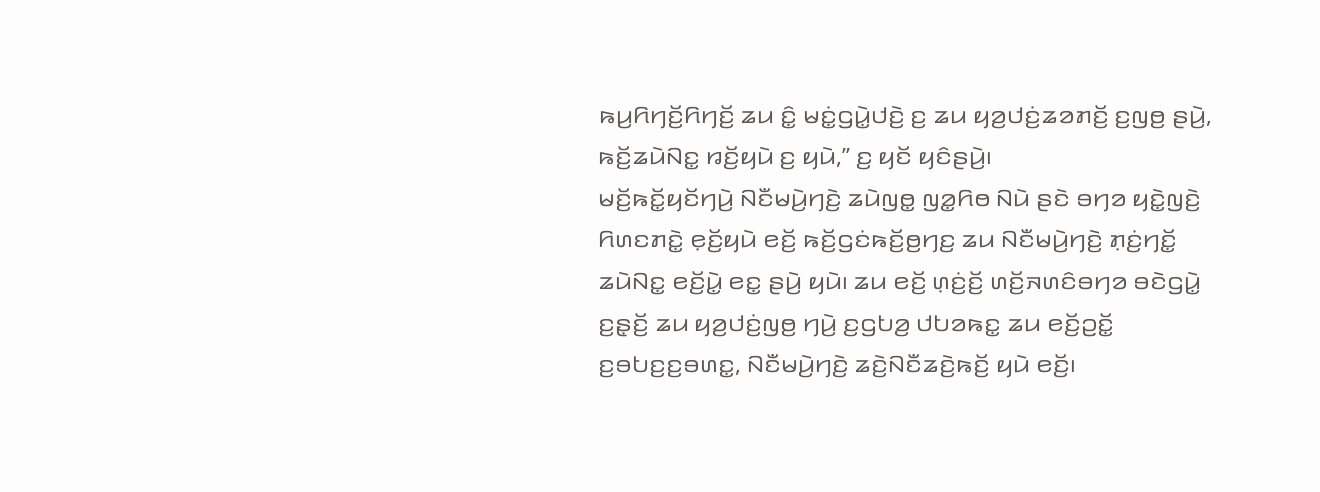ꤒꤣ꤬ꤖꤚꤢꤩ꤬ꤖꤚꤢꤩ꤬ ꤘꤣ ꤢꤨ꤭ ꤗꤢꤦ꤭ꤞꤣꤧ꤭ꤓꤢꤧ꤬ ꤢ꤬ ꤘꤣ ꤟꤤ꤬ꤓꤢꤦ꤬ꤘꤤꤊꤢꤩ꤬ ꤢ꤬ꤜꤥ꤬ ꤔꤣꤧ꤬, ꤒꤢꤩ꤬ꤘꤣꤧꤡꤢ꤭ ꤙꤢꤩ꤬ꤟꤣꤧ ꤢ꤬ ꤟꤣꤧ,” ꤢ꤬ ꤟꤢꤩ ꤟꤢꤨꤔꤣꤧ꤬꤯
ꤗꤢꤩ꤬ꤒꤢꤩ꤭ꤟꤢꤩꤚꤣꤧ꤬ ꤡꤢꤪꤗꤣꤧ꤬ꤚꤢꤧ꤬ ꤘꤣꤧꤜꤥ꤭ ꤜꤤ꤭ꤖꤥ ꤡꤣꤧ ꤔꤢꤧ ꤋꤚꤤ ꤟꤢꤧ꤭ꤜꤢꤧ꤬ ꤖꤛꤢꤊꤢꤧ꤭ ꤕ꤫ꤢꤩ꤬ꤟꤣꤧ ꤕꤢꤩ꤬ ꤒꤢꤩ꤬ꤞꤢꤦꤒꤢꤩ꤬ꤥ꤬ꤚꤢ꤬ ꤘꤣ ꤡꤢꤪꤗꤣꤧ꤬ꤚꤢꤧ꤬ ꤊ꤫ꤢꤦ꤬ꤚꤢꤩ꤭ ꤘꤣꤧꤡꤢ꤭ ꤕꤢꤩ꤬ꤣꤧ꤭ ꤕꤢ꤭ ꤔꤣꤧ꤬ ꤟꤣꤧ꤯ ꤘꤣ ꤕꤢꤩ꤬ ꤛ꤫ꤢꤦ꤬ꤢꤩ꤬ ꤛꤢꤩ꤬ꤏꤛꤢꤨꤋꤚꤤ ꤋꤢꤧꤞꤣꤧ꤭ ꤢ꤬ꤔ꤫ꤢꤩ꤬ ꤘꤣ ꤟꤤ꤬ꤓꤢꤦ꤬ꤜꤥ꤬ ꤚꤣꤧ꤬ ꤢ꤬ꤞꤝꤤ꤬ ꤓꤝꤤꤒꤢ꤭ ꤘꤣ ꤕꤢꤩ꤬ꤑꤢꤩ꤭ ꤢ꤬ꤋꤝꤢ꤬ꤢ꤬ꤋꤛꤢ꤭, ꤡꤢꤪꤗꤣꤧ꤬ꤚꤢꤧ꤬ ꤘꤢꤧ꤬ꤡꤢꤪꤘꤢꤧ꤬ꤒꤢꤩ꤬ ꤟꤣꤧ ꤕꤢꤩ꤬꤯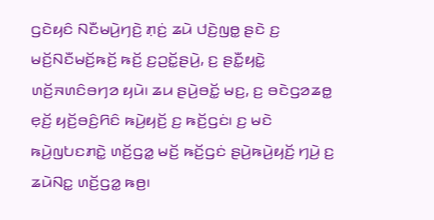ꤞꤢꤧꤟꤢꤨ ꤡꤢꤪꤗꤣꤧ꤬ꤚꤢꤧ꤬ ꤊ꤫ꤢꤦ꤬ ꤘꤣꤧ ꤓꤢꤧ꤬ꤜꤥ꤭ ꤔꤢꤧ ꤢ꤬ ꤗꤢꤩ꤬ꤡꤢꤪꤗꤢꤩ꤬ꤒꤢꤩ꤬ ꤒꤢꤩ꤬ ꤢ꤬ꤑꤢꤩ꤭ꤔꤣꤧ꤬, ꤢ꤬ ꤔꤢꤪ꤭ꤟꤢꤧ꤭ ꤛꤢꤩ꤬ꤏꤛꤢꤨꤋꤚꤤ ꤟꤣꤧ꤯ ꤘꤣ ꤔꤣꤧ꤬ꤋꤢꤩ꤭ ꤗꤢ꤬, ꤢ꤬ ꤋꤢꤧꤞꤤꤘꤥ꤭ ꤕ꤫ꤢꤩ꤬ ꤟꤢꤩ꤬ꤋꤢꤨ꤬ꤖꤢꤨ ꤒꤣꤧ꤬ꤟꤢꤩ꤬ ꤢ꤬ ꤒꤢꤩ꤬ꤞꤢꤦ꤯ ꤢ꤬ ꤗꤢꤧ ꤒꤣꤧ꤬ꤜꤝꤢꤊꤢꤧ꤭ ꤛꤢꤩ꤬ꤞꤤ꤭ ꤗꤢꤩ꤬ ꤒꤢꤩ꤬ꤞꤢꤦ ꤔꤣꤧ꤬ꤒꤣꤧ꤬ꤟꤢꤩ꤬ ꤚꤣꤧ꤬ ꤢ꤬ ꤘꤣꤧꤡꤢ꤭ ꤛꤢꤩ꤬ꤞꤤ꤭ ꤒꤥ꤬꤯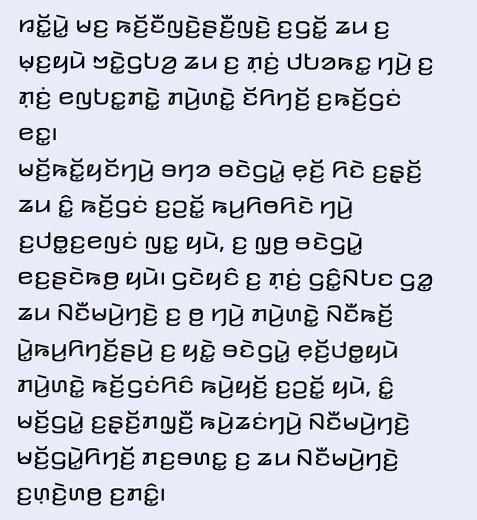ꤙꤢꤩ꤭ꤣꤧ꤭ ꤗꤢ꤬ ꤒꤢꤩ꤬ꤢꤪꤜꤢꤧ꤬ꤔꤢꤪ꤬ꤜꤢꤧ꤬ ꤢ꤬ꤞꤢꤩ꤭ ꤘꤣ ꤢ꤬ ꤗ꤫ꤢ꤬ꤟꤣꤧ ꤠꤢꤧ꤭ꤞꤝꤤ꤬ ꤘꤣ ꤢ꤬ ꤊ꤫ꤢꤦ꤬ ꤓꤝꤤꤒꤢ꤭ ꤚꤣꤧ꤬ ꤢ꤬ ꤊ꤫ꤢꤦ꤬ ꤕꤜꤝꤢ꤭ꤊꤢꤧ꤭ ꤊꤣꤧ꤬ꤛꤢꤧ꤭ ꤢꤩꤖꤚꤢꤩ꤬ ꤢ꤬ꤒꤢꤩ꤬ꤞꤢꤦ ꤕꤢ꤭꤯
ꤗꤢꤩ꤬ꤒꤢꤩ꤭ꤟꤢꤩꤚꤣꤧ꤬ ꤋꤚꤤ ꤋꤢꤧꤞꤣꤧ꤭ ꤕ꤫ꤢꤩ꤬ ꤖꤢꤧ ꤢ꤬ꤔ꤫ꤢꤩ꤬ ꤘꤣ ꤢꤨ꤭ ꤒꤢꤩ꤬ꤞꤢꤦ ꤢ꤬ꤑꤢꤩ꤭ ꤒꤣ꤬ꤖꤥꤖꤢꤧ ꤚꤣꤧ꤬ ꤢ꤬ꤓꤥ꤭ꤢ꤬ꤕꤜꤢꤦ ꤜꤢ꤭ ꤟꤣꤧ, ꤢ꤬ ꤜ꤫ꤥ꤬ ꤋꤢꤧꤞꤣꤧ꤭ ꤕꤢ꤬ꤔꤢꤧꤒꤥ꤬ ꤟꤣꤧ꤯ ꤞꤢꤧꤟꤢꤨ ꤢ꤬ ꤊ꤫ꤢꤦ꤬ ꤞꤢꤨ꤭ꤡꤝꤢ ꤞꤤ꤭ ꤘꤣ ꤡꤢꤪꤗꤣꤧ꤬ꤚꤢꤧ꤬ ꤢ꤬ ꤥ꤬ ꤚꤣꤧ꤬ ꤊꤣꤧ꤬ꤛꤢꤧ꤭ ꤡꤢꤪꤒꤢꤩ꤬ ꤣꤧ꤭ꤒꤣ꤬ꤖꤚꤢꤩ꤬ꤔꤣꤧ꤬ ꤢ꤬ ꤟꤢꤧ꤭ ꤋꤢꤧꤞꤣꤧ꤭ ꤕ꤫ꤢꤩ꤬ꤓꤥ꤭ꤟꤣꤧ ꤊꤣꤧ꤬ꤛꤢꤧ꤭ ꤒꤢꤩ꤬ꤞꤢꤦꤖꤢꤨ ꤒꤣꤧ꤬ꤟꤢꤩ꤬ ꤢ꤬ꤑꤢꤩ꤭ ꤟꤣꤧ, ꤢꤨ꤭ ꤗꤢꤩ꤬ꤞꤣꤧ꤭ ꤢ꤬ꤔ꤫ꤢꤩ꤬ꤊꤜ꤫ꤢꤪ꤬ ꤒꤣꤧ꤬ꤘꤢꤦꤚꤣꤧ꤬ ꤡꤢꤪꤗꤣꤧ꤬ꤚꤢꤧ꤬ ꤗꤢꤩ꤬ꤞꤣꤧ꤭ꤖꤚꤢꤩ꤬ ꤊꤢ꤬ꤋꤛꤢ꤭ ꤢ꤬ ꤘꤣ ꤡꤢꤪꤗꤣꤧ꤬ꤚꤢꤧ꤬ ꤢ꤬ꤛ꤫ꤢꤧ꤬ꤛꤥ꤬ ꤢ꤬ꤊꤢꤨ꤭꤯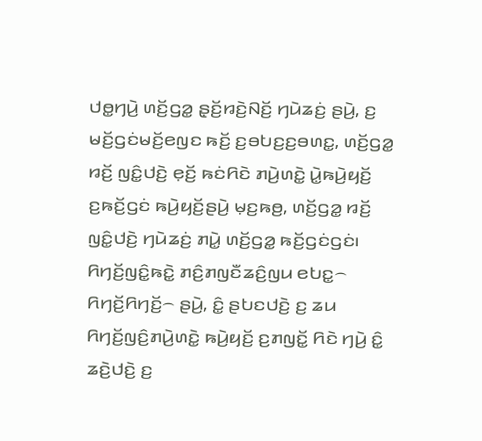ꤓꤥ꤭ꤚꤣꤧ꤬ ꤛꤢꤩ꤬ꤞꤤ꤭ ꤔ꤫ꤢꤩ꤬ꤙꤢꤧ꤬ꤡꤢꤩ꤬ ꤚꤣꤧꤘꤢꤦ꤬ ꤔꤣꤧ꤬, ꤢ꤬ ꤗꤢꤩ꤬ꤞꤢꤦꤗꤢꤩ꤬ꤕꤜꤢ ꤒꤢꤩ꤬ ꤢ꤬ꤋꤝꤢ꤬ꤢ꤬ꤋꤛꤢ꤭, ꤛꤢꤩ꤬ꤞꤤ꤭ ꤙꤢꤩ꤬ ꤜꤢꤨ꤭ꤓꤢꤧ꤬ ꤕ꤫ꤢꤩ꤬ ꤒꤢꤦꤖꤢꤧ ꤊꤣꤧ꤬ꤛꤢꤧ꤭ ꤣꤧ꤭ꤒꤣꤧ꤬ꤟꤢꤩ꤬ ꤢ꤬ꤒꤢꤩ꤬ꤞꤢꤦ ꤒꤣꤧ꤬ꤟꤢꤩ꤬ꤔꤣꤧ꤬ ꤗ꤫ꤢ꤬ꤒꤥ꤬, ꤛꤢꤩ꤬ꤞꤤ꤭ ꤙꤢꤩ꤬ ꤜꤢꤨ꤭ꤓꤢꤧ꤬ ꤚꤣꤧꤘꤢꤦ꤬ ꤊꤣꤧ꤭ ꤛꤢꤩ꤬ꤞꤤ꤭ ꤒꤢꤩ꤬ꤞꤢꤦꤞꤢꤦ꤯
ꤖꤚꤢꤩ꤬ꤜꤢꤨ꤭ꤒꤢꤧ꤭ ꤊꤢꤨ꤬ꤊꤜꤢꤪꤘꤢꤨ꤬ꤜꤣ ꤕꤝꤢ꤭꤮ ꤖꤚꤢꤩ꤬ꤖꤚꤢꤩ꤬꤮ ꤔꤣꤧ꤬, ꤢꤨ꤭ ꤔꤝꤢꤓꤢꤧ꤬ ꤢ꤬ ꤘꤣ ꤖꤚꤢꤩ꤬ꤜꤢꤨ꤬ꤊꤣꤧ꤬ꤛꤢꤧ꤭ ꤒꤣꤧ꤬ꤟꤢꤩ꤬ ꤢ꤬ꤊꤜꤢꤩ꤭ ꤖꤢꤧ ꤚꤣꤧ꤬ ꤢꤨ꤭ ꤘꤢꤧ꤬ꤓꤢꤧ꤬ ꤢ꤬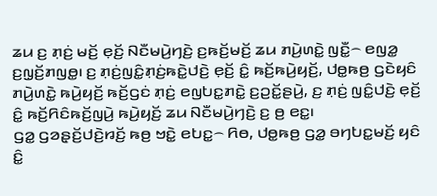ꤘꤣ ꤢ꤬ ꤊ꤫ꤢꤦ꤬ ꤗꤢꤩ꤬ ꤕ꤫ꤢꤩ꤬ ꤡꤢꤪꤗꤣꤧ꤬ꤚꤢꤧ꤬ ꤢ꤬ꤒꤢꤩ꤬ꤗꤢꤩ꤬ ꤘꤣ ꤊꤣꤧ꤬ꤛꤢꤧ꤭ ꤜꤢꤪ꤭꤮ ꤕꤜꤤ꤭ ꤢ꤬ꤜ꤫ꤢꤩ꤬ꤊꤜꤥ꤭꤯ ꤢ꤬ ꤊ꤫ꤢꤦ꤬ꤜꤢꤨ꤭ꤊ꤫ꤢꤦ꤬ꤒꤢꤧ꤭ꤓꤢꤧ꤬ ꤕ꤫ꤢꤩ꤬ ꤢꤨ꤭ ꤒꤢꤩ꤬ꤒꤣꤧ꤬ꤟꤢꤩ꤬, ꤓꤥ꤭ꤒꤥ꤬ ꤞꤢꤧꤟꤢꤨ ꤊꤣꤧ꤬ꤛꤢꤧ꤭ ꤒꤣꤧ꤬ꤟꤢꤩ꤬ ꤒꤢꤩ꤬ꤞꤢꤦ ꤊ꤫ꤢꤦ꤬ ꤕꤜꤝꤢ꤭ꤊꤢꤧ꤭ ꤢ꤬ꤑꤢꤩ꤭ꤔꤣꤧ꤬, ꤢ꤬ ꤊ꤫ꤢꤦ꤬ ꤜꤢꤨ꤭ꤓꤢꤧ꤬ ꤕ꤫ꤢꤩ꤬ ꤢꤨ꤭ ꤒꤢꤩ꤬ꤖꤢꤨꤒꤢꤩ꤬ꤜꤣꤧ꤬ ꤒꤣꤧ꤬ꤟꤢꤩ꤬ ꤘꤣ ꤡꤢꤪꤗꤣꤧ꤬ꤚꤢꤧ꤬ ꤢ꤬ ꤥ꤬ ꤕꤢ꤭꤯
ꤞꤤ꤭ ꤞꤤꤔ꤫ꤢꤩ꤬ꤓꤢꤧ꤬ꤙꤢꤩ꤬ ꤒꤥ꤬ ꤠꤢꤧ꤭ ꤕꤝꤢ꤭꤮ ꤖꤥ, ꤓꤥ꤭ꤒꤥ꤬ ꤞꤤ꤭ ꤋꤚꤝꤢ꤭ꤗꤢꤩ꤬ ꤟꤢꤨ ꤢꤨ꤭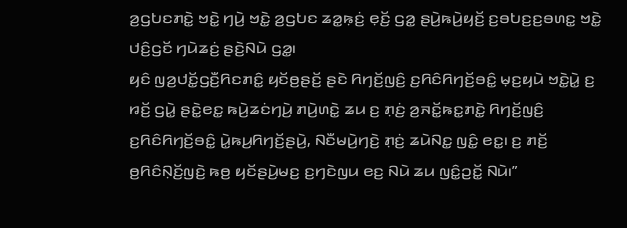ꤤ꤬ꤞꤝꤢꤊꤢꤧ꤭ ꤠꤢꤧ꤭ ꤚꤣꤧ꤬ ꤠꤢꤧ꤭ ꤤ꤬ꤞꤝꤢ ꤘꤤ꤭ꤒ꤫ꤢꤦ꤬ ꤕ꤫ꤢꤩ꤬ ꤞꤤ꤭ ꤔꤣꤧ꤬ꤒꤣꤧ꤬ꤟꤢꤩ꤬ ꤢ꤬ꤋꤝꤢ꤬ꤢ꤬ꤋꤛꤢ꤭ ꤠꤢꤧ꤭ ꤓꤢꤨ꤬ꤞꤢꤩ ꤚꤣꤧꤘꤢꤦ꤬ ꤔꤢꤧ꤬ꤡꤣꤧ ꤞꤤ꤭꤯
ꤟꤢꤨ ꤜꤤ꤬ꤓꤢꤩ꤭ꤞꤢꤪ꤬ꤖꤢꤊꤢꤨ꤭ ꤟꤢꤩꤥ꤬ꤔꤢꤩ꤬ ꤔꤢꤧ ꤖꤚꤢꤩ꤬ꤜꤢꤨ꤬ ꤢ꤬ꤖꤢꤨꤖꤚꤢꤩ꤬ꤋꤢꤨ꤭ ꤗ꤫ꤢ꤬ꤟꤣꤧ ꤠꤢꤧ꤭ꤣꤧ꤭ ꤢ꤬ ꤙꤢꤩ꤬ ꤞꤣꤧ꤭ ꤔꤢꤧ꤭ꤕꤢ꤭ ꤒꤣꤧ꤬ꤘꤢꤦꤚꤣꤧ꤬ ꤊꤣꤧ꤬ꤛꤢꤧ꤭ ꤘꤣ ꤢ꤬ ꤊ꤫ꤢꤦ꤬ ꤤ꤬ꤏꤢꤩ꤭ꤒꤢ꤭ꤊꤢꤧ꤭ ꤖꤚꤢꤩ꤬ꤜꤢꤨ꤬ ꤢ꤬ꤖꤢꤨꤖꤚꤢꤩ꤬ꤋꤢꤨ꤭ ꤣꤧ꤭ꤒꤣ꤬ꤖꤚꤢꤩ꤬ꤔꤣꤧ꤬, ꤡꤢꤪꤗꤣꤧ꤬ꤚꤢꤧ꤬ ꤊ꤫ꤢꤦ꤬ ꤘꤣꤧꤡꤢ꤭ ꤜꤢꤨ꤭ ꤕꤢ꤭꤯ ꤢ꤬ ꤊꤢꤩ꤬ ꤥ꤬ꤖꤢꤨꤡ꤫ꤢꤩ꤬ꤜꤢꤧ꤬ ꤒꤥ꤬ ꤟꤢꤩꤔꤣꤧ꤬ꤗꤢ꤬ ꤢ꤬ꤚꤢꤧꤜꤣ ꤕꤢ꤬ ꤡꤣꤧ ꤘꤣ ꤜꤢꤨ꤭ꤑꤢꤩ꤭ ꤡꤣꤧ꤯”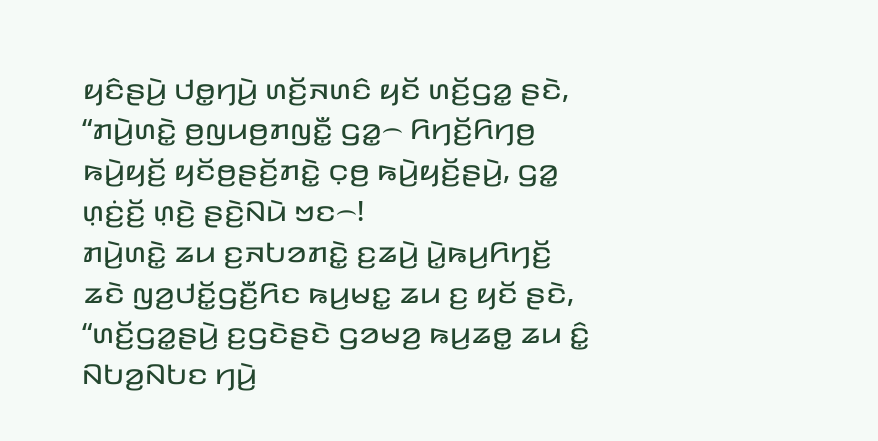ꤟꤢꤨꤔꤣꤧ꤬ ꤓꤥ꤭ꤚꤣꤧ꤬ ꤛꤢꤩ꤬ꤏꤛꤢꤨ ꤟꤢꤩ ꤛꤢꤩ꤬ꤞꤤ꤭ ꤔꤢꤧ, “ꤊꤣꤧ꤬ꤛꤢꤧ꤭ ꤥ꤬ꤜꤣꤥ꤬ꤊꤜꤢꤪ꤭ ꤞꤤ꤭꤮ ꤖꤚꤢꤩ꤬ꤖꤚꤥ꤬ ꤒꤣꤧ꤬ꤟꤢꤩ꤬ ꤟꤢꤩꤥ꤬ꤔꤢꤩ꤬ꤊꤢꤧ꤭ ꤍ꤫ꤥ꤬ ꤒꤣꤧ꤬ꤟꤢꤩ꤬ꤔꤣꤧ꤬, ꤞꤤ꤭ ꤛ꤫ꤢꤦ꤬ꤢꤩ꤬ ꤛ꤫ꤢꤧ꤬ ꤔꤢꤧ꤬ꤡꤣꤧ ꤠꤢ꤮!
ꤊꤣꤧ꤬ꤛꤢꤧ꤭ ꤘꤣ ꤢ꤬ꤏꤝꤤꤊꤢꤧ꤭ ꤢ꤬ꤘꤣꤧ꤬ ꤣꤧ꤭ꤒꤣ꤬ꤖꤚꤢꤩ꤬ ꤘꤢꤧ ꤜꤤ꤬ꤓꤢꤩ꤭ꤞꤢꤪ꤬ꤖꤢ ꤒꤣ꤬ꤗꤢ꤭ ꤘꤣ ꤢ꤬ ꤟꤢꤩ ꤔꤢꤧ, “ꤛꤢꤩ꤬ꤞꤤ꤭ꤔꤣꤧ꤬ ꤢ꤬ꤞꤢꤧꤔꤢꤧ ꤞꤤꤗꤤ꤬ ꤒꤣ꤬ꤘꤥ꤭ ꤘꤣ ꤢꤨ꤭ ꤡꤝꤤ꤬ꤡꤝꤢ ꤚꤣꤧ꤬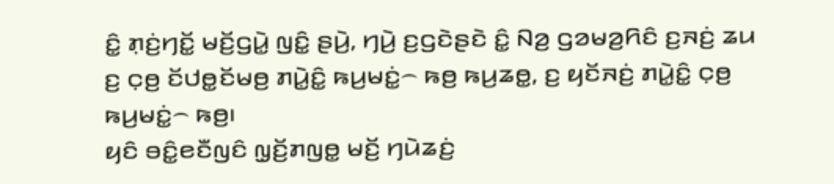ꤢꤨ꤭ ꤊ꤫ꤢꤦ꤬ꤚꤢꤩ꤭ ꤗꤢꤩ꤬ꤞꤣꤧ꤭ ꤜꤢꤨ꤭ ꤔꤣꤧ꤬, ꤚꤣꤧ꤬ ꤢ꤬ꤞꤢꤧꤔꤢꤧ ꤢꤨ꤭ ꤡꤤ꤬ ꤞꤤꤗꤤ꤬ꤖꤢꤨ ꤢ꤬ꤏꤢꤦ꤬ ꤘꤣ ꤢ꤬ ꤍ꤫ꤥ꤬ ꤢꤩꤓꤥ꤭ꤢꤩꤗꤥ꤬ ꤊꤣꤧ꤭ꤢꤨ꤭ ꤒꤣ꤬ꤗꤢꤦ꤭꤮ ꤒꤥ꤬ ꤒꤣ꤬ꤘꤥ꤭, ꤢ꤬ ꤟꤢꤩꤏꤢꤦ꤬ ꤊꤣꤧ꤭ꤢꤨ꤭ ꤍ꤫ꤥ꤬ ꤒꤣ꤬ꤗꤢꤦ꤭꤮ ꤒꤥ꤬꤯
ꤟꤢꤨ ꤋꤢꤨ꤭ꤕꤢꤪꤜꤢꤨ ꤜ꤫ꤢꤩ꤬ꤊꤜꤥ꤭ ꤗꤢꤩ꤬ ꤚꤣꤧꤘꤢꤦ꤬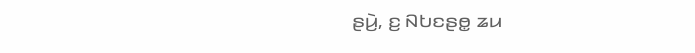ꤔꤣꤧ꤬, ꤢ꤬ ꤡꤝꤢꤔꤥ꤭ ꤘꤣ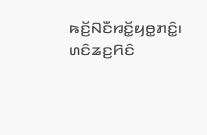ꤒꤢꤩ꤬ꤡꤢꤪꤙꤢꤩ꤭ꤟꤥ꤭ꤊꤢꤨ꤭꤯ ꤛꤢꤨꤘꤢ꤬ꤖꤢꤨ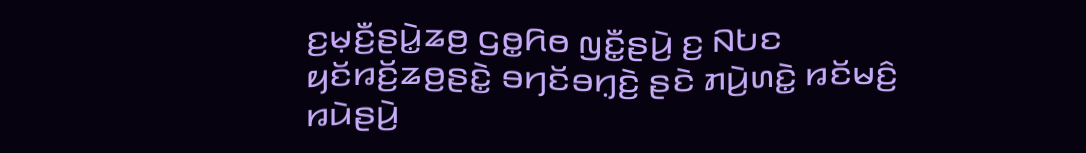ꤢ꤬ꤗ꤫ꤢꤪ꤬ꤔꤣꤧ꤭ꤘꤥ꤬ ꤞꤥ꤭ꤖꤥ ꤜꤢꤪ꤭ꤔꤣꤧ꤬ ꤢ꤬ ꤡꤝꤢ ꤟꤢꤩꤙꤢꤩ꤬ꤘꤥ꤬ꤔꤢꤧ꤭ ꤋꤚꤢꤩꤋꤚ꤫ꤢꤧ꤬ ꤔꤢꤧ ꤊꤣꤧ꤬ꤛꤢꤧ꤭ ꤙꤢꤩꤗꤢꤨ꤬ ꤙꤣꤧꤔꤣꤧ꤬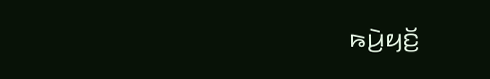ꤒꤣꤧ꤬ꤟꤢꤩ꤬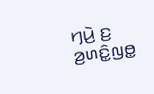ꤚꤣꤧ꤬ ꤢ꤬ ꤤ꤬ꤛꤢꤨ꤭ꤜꤥ꤭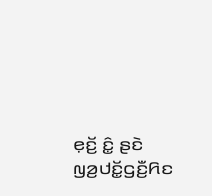ꤕ꤫ꤢꤩ꤬ ꤢꤨ꤭ ꤔꤢꤧ ꤜꤤ꤬ꤓꤢꤩ꤭ꤞꤢꤪ꤬ꤖꤢ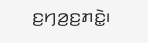ꤢ꤬ꤚꤤ꤬ꤢ꤬ꤊꤢꤧ꤭꤯